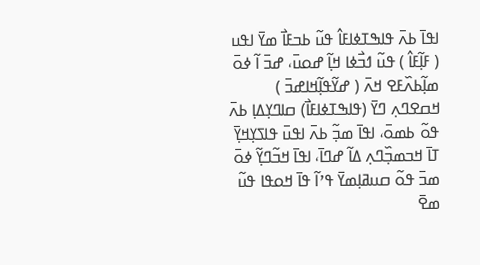ߊߟߊ߫ ߕߍ߫ ߟߊߒߠߦߊߓߊ߮ ߟߎ߬ ߕߏߓߊ߯ ߘߌ߫ ߊߟߎ ( ߓߊ߲߬ߓߊ߮ ) ߟߎ߬ ߗߏ߯ߦߊ ߞߊ߲߬ ߝߋߎ߫، ߝߏ߫ ߊ߬ ߦߋ߫ ߘߊ߲߬ߕߍ߰ߓߐ ߞߍ߫ ( ߝߌ߬ߟߊ߲߬ߞߊߝߏ߫ ) ߞߛߐߣߍ߲ ߣߌ߫ (ߟߊߒߠߦߊߓߊ߯) ߛߊߣߌ߲ߡߊ߲ ߕߍ߫ ߟߋ߬ ߕߘߋ߫، ߊߟߊ߫ ߘߏ߲߬ ߕߍ߫ ߊߟߎ߫ ߟߊߖߌ߲ߞߌ߲߫ ߠߊ߫ ߞߏߘߏ߲߰ߣߍ߲ ߡߊ߬ ߝߣߊ߫، ߊߟߊ߫ ߞߏ߬ߣߌ߲߬ ߦߋ߫ ߘߏ߫ ߟߋ߬ ߛߎߥߊ߲ߘߌ߫ ߟߴߊ߬ ߟߊ߫ ߞߋߟߊ ߟߎ߬ ߘߐ߫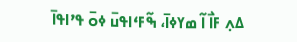ߡߍ߲ ߓߊ߯ ߊ߬ ߘߌߦߊ߫، ߒ߬ߓߵߊߟߎ߫ ߦߋ߫ ߟߴߊߟߊ߫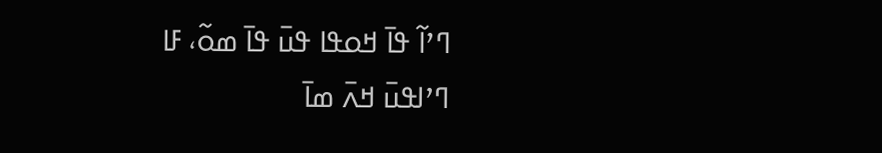ߣߴߊ߬ ߟߊ߫ ߞߋߟߊ ߟߎ߫ ߟߊ߫ ߘߋ߬، ߓߊ ߣߴߊߟߎ߫ ߞߍ߫ ߘߊ߫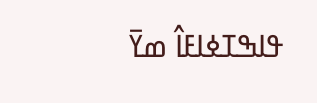ߟߊߒߠߦߊߓߊ߮ ߘߌ߫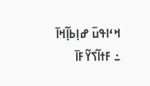ߞߵߊߟߎ߫ ߝߊ߲ߕߊ߲߬ߞߊ߫ ߸ ߓߙߊ߬ߖߌ߬ߓߊ߫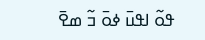ߟߋ߬ ߊߟߎ߫ ߦߋ߫ ߏ߬ ߘߐ߫